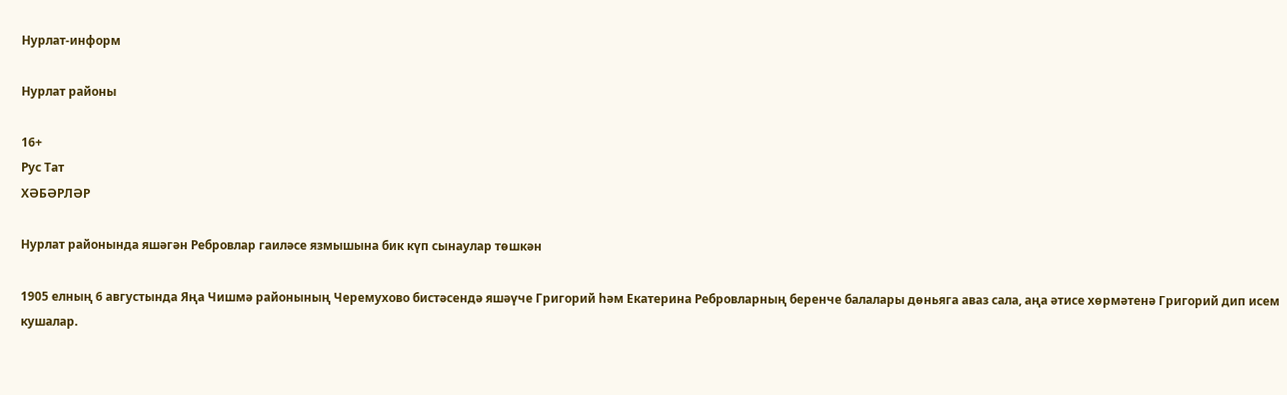Нурлат-информ

Нурлат районы

16+
Рус Тат
ХӘБӘРЛӘР

Нурлат районында яшәгән Ребровлар гаиләсе язмышына бик күп сынаулар төшкән

1905 елның 6 августында Яңа Чишмә районының Черемухово бистәсендә яшәүче Григорий һәм Екатерина Ребровларның беренче балалары дөньяга аваз сала, аңа әтисе хөрмәтенә Григорий дип исем кушалар.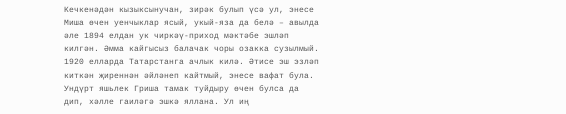Кечкенәдән кызыксынучан, зирәк булып үсә ул, энесе Миша өчен уенчыклар ясый, укый-яза да белә – авылда әле 1894 елдан ук чиркәү-приход мәктәбе эшләп килгән. Әмма кайгысыз балачак чоры озакка сузылмый. 1920 елларда Татарстанга ачлык килә. Әтисе эш эзләп киткән җиреннән әйләнеп кайтмый, энесе вафат була. Ундүрт яшьлек Гриша тамак туйдыру өчен булса да дип, хәлле гаиләгә эшкә яллана. Ул иң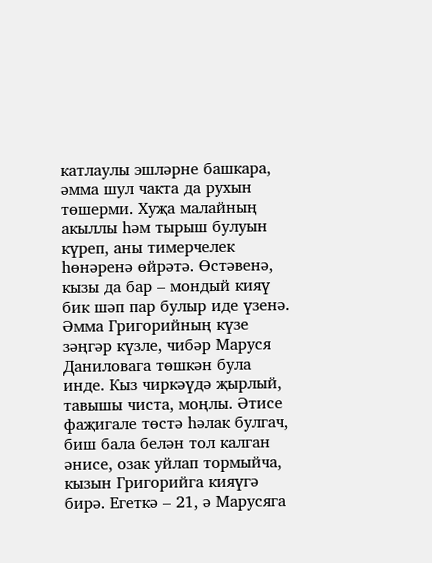катлаулы эшләрне башкара, әмма шул чакта да рухын төшерми. Хуҗа малайның акыллы һәм тырыш булуын күреп, аны тимерчелек һөнәренә өйрәтә. Өстәвенә, кызы да бар – мондый кияү бик шәп пар булыр иде үзенә. Әмма Григорийның күзе зәңгәр күзле, чибәр Маруся Даниловага төшкән була инде. Кыз чиркәүдә җырлый, тавышы чиста, моңлы. Әтисе фаҗигале төстә һәлак булгач, биш бала белән тол калган әнисе, озак уйлап тормыйча, кызын Григорийга кияүгә бирә. Егеткә – 21, ә Марусяга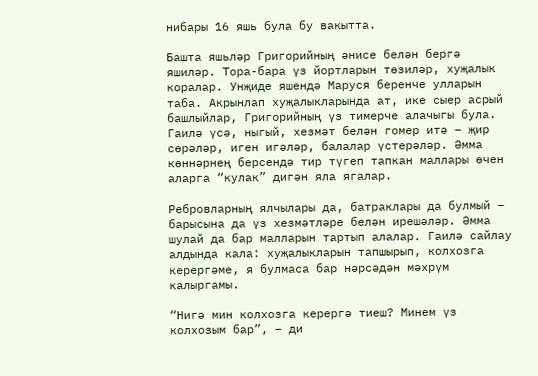нибары 16 яшь була бу вакытта.

Башта яшьләр Григорийның әнисе белән бергә яшиләр. Тора-бара үз йортларын төзиләр, хуҗалык коралар. Унҗиде яшендә Маруся беренче улларын таба. Акрынлап хуҗалыкларында ат, ике сыер асрый башлыйлар, Григорийның үз тимерче алачыгы була. Гаилә үсә, ныгый, хезмәт белән гомер итә – җир сөрәләр, иген игәләр, балалар үстерәләр. Әмма көннәрнең берсендә тир түгеп тапкан маллары өчен аларга “кулак” дигән яла ягалар.

Ребровларның ялчылары да, батраклары да булмый – барысына да үз хезмәтләре белән ирешәләр. Әмма шулай да бар малларын тартып алалар. Гаилә сайлау алдында кала: хуҗалыкларын тапшырып, колхозга керергәме, я булмаса бар нәрсәдән мәхрүм калыргамы.

“Нигә мин колхозга керергә тиеш? Минем үз колхозым бар”, – ди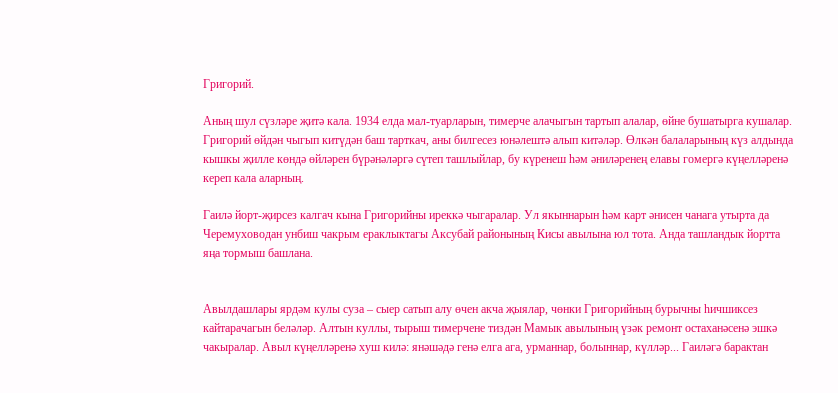Григорий.

Аның шул сүзләре җитә кала. 1934 елда мал-туарларын, тимерче алачыгын тартып алалар, өйне бушатырга кушалар. Григорий өйдән чыгып китүдән баш тарткач, аны билгесез юнәлештә алып китәләр. Өлкән балаларының күз алдында кышкы җилле көндә өйләрен бүрәнәләргә сүтеп ташлыйлар, бу күренеш һәм әниләренең елавы гомергә күңелләренә кереп кала аларның.

Гаилә йорт-җирсез калгач кына Григорийны иреккә чыгаралар. Ул якыннарын һәм карт әнисен чанага утырта да Черемуховодан унбиш чакрым ераклыктагы Аксубай районының Кисы авылына юл тота. Анда ташландык йортта яңа тормыш башлана.


Авылдашлары ярдәм кулы суза – сыер сатып алу өчен акча җыялар, чөнки Григорийның бурычны һичшиксез кайтарачагын беләләр. Алтын куллы, тырыш тимерчене тиздән Мамык авылының үзәк ремонт остаханәсенә эшкә чакыралар. Авыл күңелләренә хуш килә: янәшәдә генә елга ага, урманнар, болыннар, күлләр... Гаиләгә барактан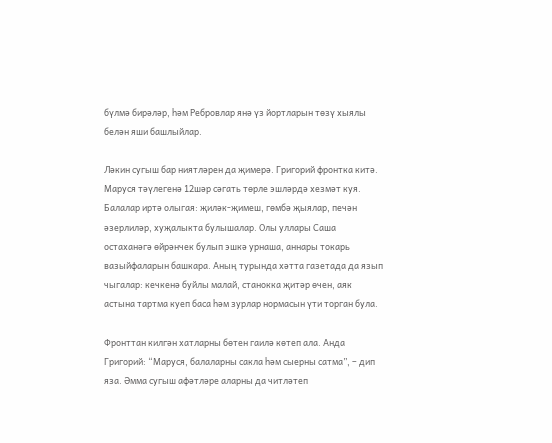бүлмә бирәләр, һәм Ребровлар янә үз йортларын төзү хыялы белән яши башлыйлар.

Ләкин сугыш бар ниятләрен да җимерә. Григорий фронтка китә. Маруся тәүлегенә 12шәр сәгать төрле эшләрдә хезмәт куя. Балалар иртә олыгая: җиләк-җимеш, гөмбә җыялар, печән әзерлиләр, хуҗалыкта булышалар. Олы уллары Саша остаханәгә өйрәнчек булып эшкә урнаша, аннары токарь вазыйфаларын башкара. Аның турында хәтта газетада да язып чыгалар: кечкенә буйлы малай, станокка җитәр өчен, аяк астына тартма куеп баса һәм зурлар нормасын үти торган була.

Фронттан килгән хатларны бөтен гаилә көтеп ала. Анда Григорий: “Маруся, балаларны сакла һәм сыерны сатма”, – дип яза. Әмма сугыш афәтләре аларны да читләтеп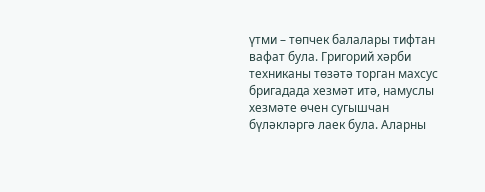үтми – төпчек балалары тифтан вафат була. Григорий хәрби техниканы төзәтә торган махсус бригадада хезмәт итә, намуслы хезмәте өчен сугышчан бүләкләргә лаек була. Аларны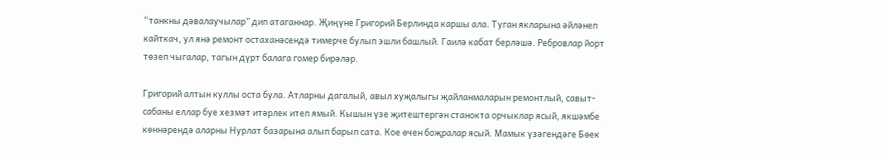“танкны дәвалаучылар” дип атаганнар. Җиңүне Григорий Берлинда каршы ала. Туган якларына әйләнеп кайткач, ул янә ремонт остаханәсендә тимерче булып эшли башлый. Гаилә кабат берләшә. Ребровлар йорт төзеп чыгалар, тагын дүрт балага гомер бирәләр.

Григорий алтын куллы оста була. Атларны дагалый, авыл хуҗалыгы җайланмаларын ремонтлый, савыт-сабаны еллар буе хезмәт итәрлек итеп ямый. Кышын үзе җитештергән станокта орчыклар ясый, якшәмбе көннәрендә аларны Нурлат базарына алып барып сата. Кое өчен боҗралар ясый. Мамык үзәгендәге Бөек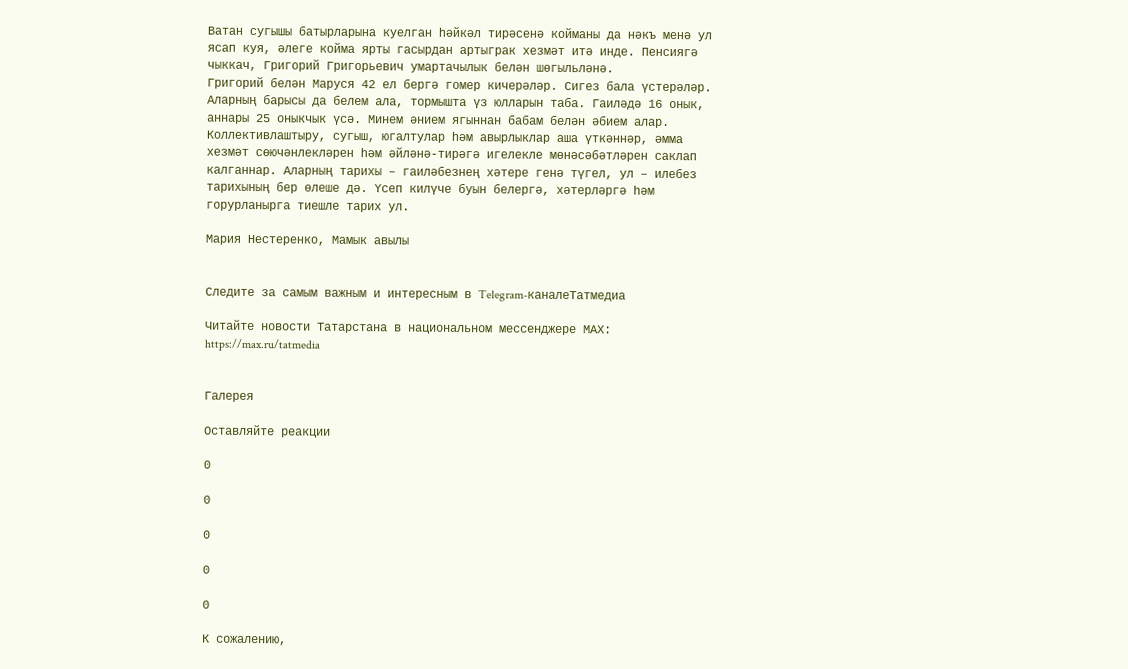Ватан сугышы батырларына куелган һәйкәл тирәсенә койманы да нәкъ менә ул ясап куя, әлеге койма ярты гасырдан артыграк хезмәт итә инде. Пенсиягә чыккач, Григорий Григорьевич умартачылык белән шөгыльләнә.
Григорий белән Маруся 42 ел бергә гомер кичерәләр. Сигез бала үстерәләр. Аларның барысы да белем ала, тормышта үз юлларын таба. Гаиләдә 16 онык, аннары 25 оныкчык үсә. Минем әнием ягыннан бабам белән әбием алар. Коллективлаштыру, сугыш, югалтулар һәм авырлыклар аша үткәннәр, әмма хезмәт сөючәнлекләрен һәм әйләнә-тирәгә игелекле мөнәсәбәтләрен саклап калганнар. Аларның тарихы – гаиләбезнең хәтере генә түгел, ул – илебез тарихының бер өлеше дә. Үсеп килүче буын белергә, хәтерләргә һәм горурланырга тиешле тарих ул.

Мария Нестеренко, Мамык авылы


Следите за самым важным и интересным в Telegram-каналеТатмедиа

Читайте новости Татарстана в национальном мессенджере MАХ: https://max.ru/tatmedia


Галерея

Оставляйте реакции

0

0

0

0

0

К сожалению,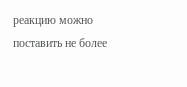реакцию можно поставить не более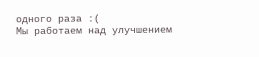одного раза :(
Мы работаем над улучшением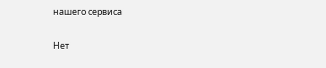нашего сервиса

Нет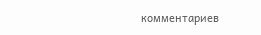комментариев